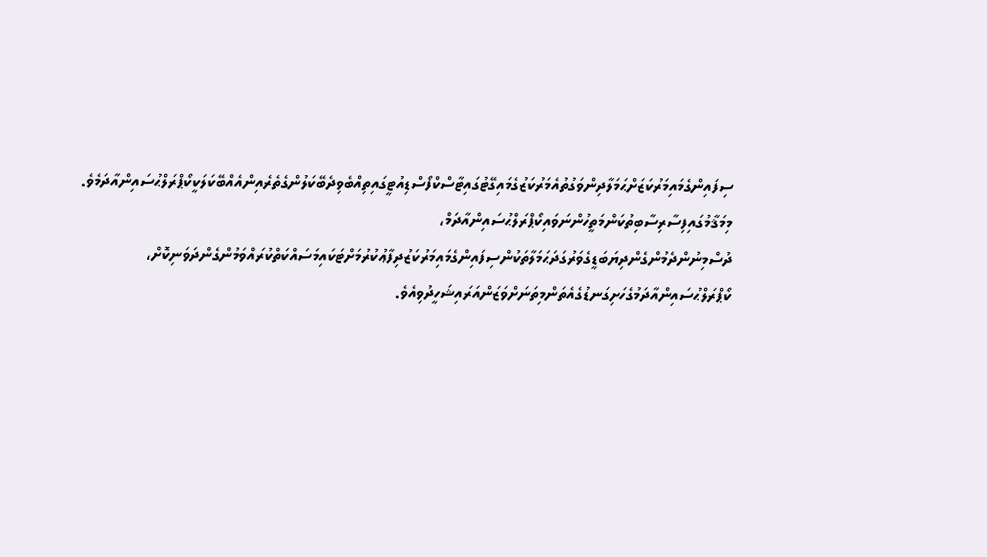ސިފައިންގެމައިމަރުކަޒަށްޙަމަލާދިންވަގުތުއެމަރުކަޒުގެމައިގޭޓުގައިޓާސްކްފޯސްޑިއުޓީގައިތިއްބެވިދެބޭކަލުންގެތެރެއިންއެއްބޭކަލަކީކޯޕްރަލްޙުސައިންއާދަމެވެ. މިމަޤާމުގައިފިސާރިސާބިތުކަންމަތީހުންނަވައިކޯޕްރަލްޙުސައިންއާދަމް، ދުސްމިނުންދެމުންގެންދިޔަބަޑީގެވަރުގަދަޙަމަލާތަކުންސިފައިންގެމައިމަރުކަޒުދިފާޢުކުރުމަށްޓަކައިމަސައްކަތްކުރައްވަމުންގެންދަވަނިކޮށް، ކޯޕްރަލްޙުސައިންއާދަމުގެހަށިގަނޑުގެއެތަންމިތަނަށްވަޒަންއަރައިޝަހީދުވިއެވެ.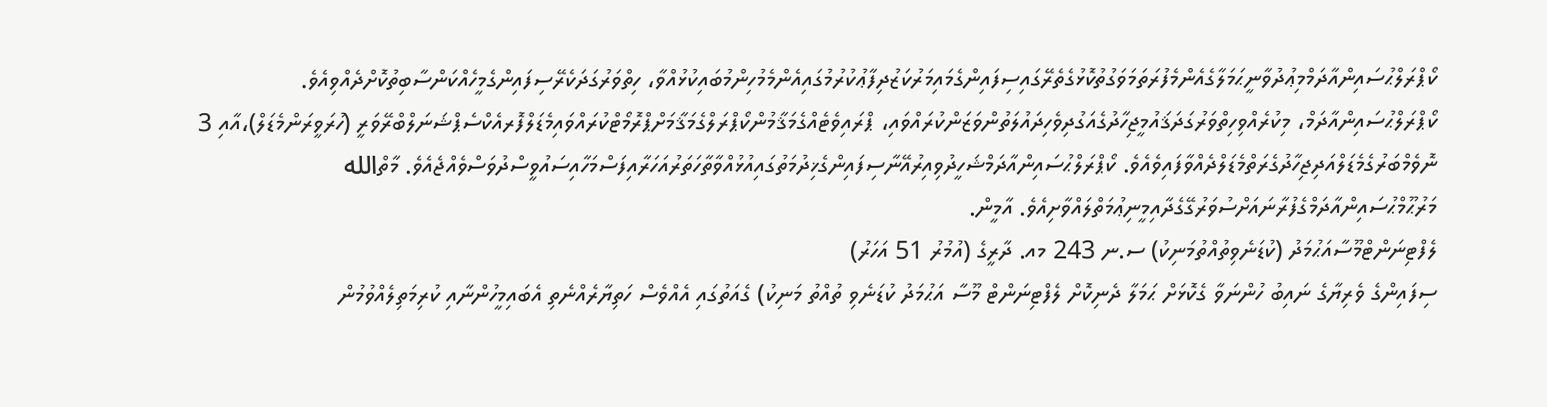ކޯޕްރަލްޙުސައިންއާދަމްމިޢުދުވާނީޙަމަލާގެއެންމެފުރަތަމަވަގުތުކޮޅުގެތެރޭގައިސިފައިންގެމައިމަރުކަޒުދިފާޢުކުރުމުގައިއެންމެމުހިންމުބައިކުޅުއްވާ، ހިތްވަރުގަދަކެރޭސިފައިންގެމީހެއްކަންސާބިތުކޮށްދެއްވިއެވެ. ކޯޕްރަލްޙުސައިންއާދަމް، މިކުރެއްވިހިތްވަރުގަދަޤައުމީޖިހާދުގެއަގުދިވެހިދައުލަތުންވަޒަންކުރައްވައި، ޕްރައިވެޓެއްގެމަޤާމުންކޯޕްރަލްގެމަޤާމަށްޕްރޮމޯޓްކުރައްވައިމެޑަލްފޮރއެކްސެޕްޝަނަލްބްރޭވަރީ (ހުރަވީރަންމެޑަލް)،އާއި 3 ނޮވެމްބަރުގެމެޑަލްއަދިޖިހާދުގެރަތްމެޑަލްދެއްވާފައިވެއެވެ. ކޯޕްރަލްޙުސައިންއާދަމްޝަހީދުވިއިރުއޭނާސިފައިންގެޚިދުމަތުގައިއުޅުއްވާތާހަތަރުއަހަރާއިފަސްމަހާއިސައުވީސްދުވަސްވެއްޖެއެވެ. މާތްالله މަރުޙޫމްޙުސައިންއާދަމްގެފުރާނައަށްސުވަރުގޭގެދާއިމީނިޢުމަތްލައްވާށިއެވެ. އާމީން.
ލެފްޓިނަންޓްމޫސާއަޙުމަދު (ކުޑަނެވިތުއްތުމަނިކު) ސ.ނ 243 މއ. ދާރީގެ (އުމުރު 51 އަހަރު)
ސިފައިންގެ ވެރިޔާގެ ނައިބު ހުންނަވާ ގެކޮޅަށް ޙަމަލާ ދެނިކޮށް ލެފްޓިނަންޓް މޫސާ އަޙުމަދު ކުޑަނެވި ތުއްތު މަނިކު) ގެއަތުގައި އެއްވެސް ހަތިޔާރެއްނެތި އެބައިމީހުންނާއި ކުރިމަތިލެއްވުމުން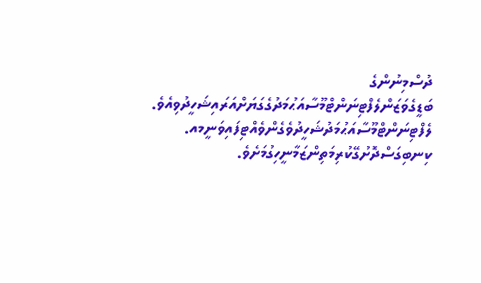ދުސްމިނުންގެ ބަޑީގެވަޒަންލެފްޓިނަންޓްމޫސާއަޙުމަދުގެގަޔަށްއަރައިޝަހީދުވިއެވެ. ލެފްޓިނަންޓްމޫސާއަޙުމަދުޝަހީދުވެގެންވެއްޓިފައިވަނީމއ. ކިނބިގަސްދޮށުގޭކުރިމަތިންޒަމާނީހިގުމަށެވެ.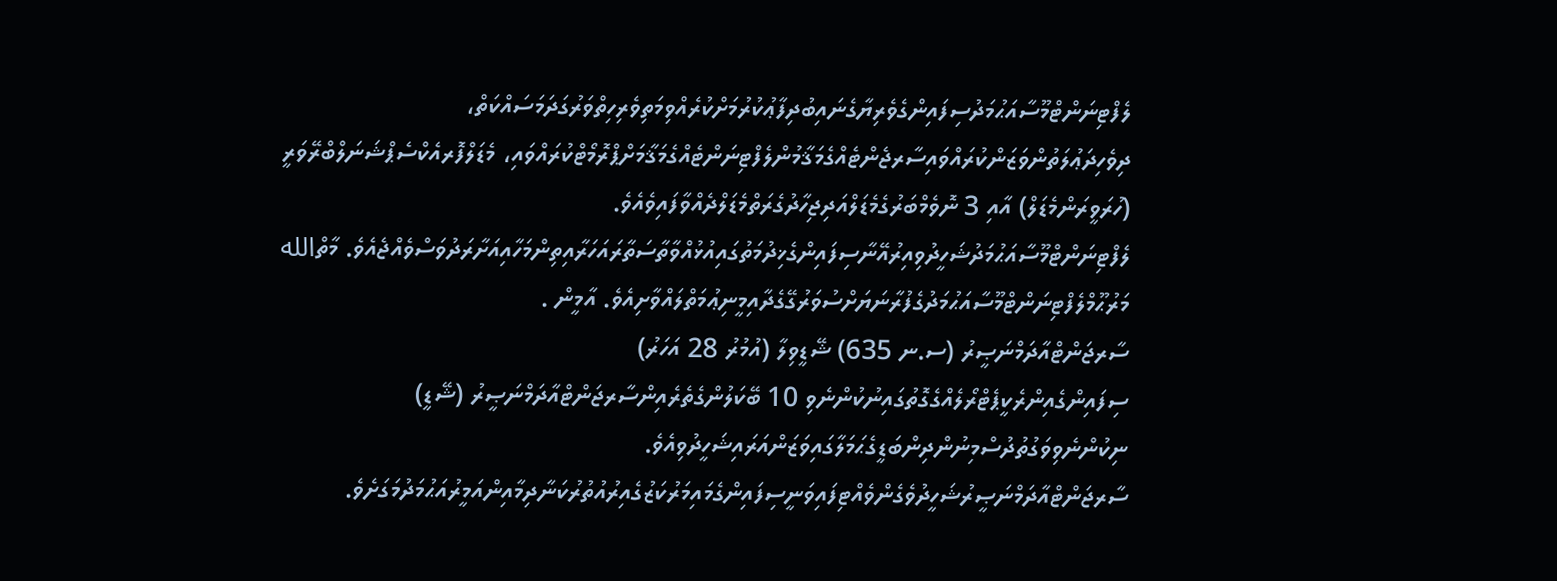ލެފްޓިނަންޓްމޫސާއަޙުމަދުސިފައިންގެވެރިޔާގެނައިބުދިފާޢުކުރުމަށްކުރެއްވިމަތިވެރިހިތްވަރުގަދަމަސައްކަތް، ދިވެހިދަޢުލަތުންވަޒަންކުރައްވައިސާރޖެންޓެއްގެމަޤާމުންލެފްޓިނަންޓެއްގެމަޤާމަށްޕްރޮމޯޓްކުރައްވައި، މެޑަލްފޮރއެކްސެޕްޝަނަލްބްރޭވަރީ (ހުރަވީރަންމެޑަލް) އާއި 3 ނޮވެމްބަރުގެމެޑަލްއަދިޖިހާދުގެރަތްމެޑަލްދެއްވާފައިވެއެވެ. ލެފްޓިނަންޓްމޫސާއަޙުމަދުޝަހީދުވިއިރުއޭނާސިފައިންގެޚިދުމަތުގައިއުޅުއްވާތާސަތާރައަހަރާއިތިންމަހާއިއަށާރަދުވަސްވެއްޖެއެވެ. މާތްالله މަރުޙޫމްލެފްޓިނަންޓްމޫސާއަޙުމަދުގެފުރާނަޔަށްސުވަރުގޭގެދާއިމީނިޢުމަތްލައްވާށިއެވެ. އާމީން .
ސާރޖަންޓްއާދަމްނަޞީރު (ސ.ނ 635) ޝޭޑީވިލާ (އުމުރު 28 އަހަރު)
ސިފައިންގެއިންރެކީޕެޓްރޯލެއްގެގޮތުގައިނުކުންނެވި 10 ބޭކަލުންގެތެރެއިންސާރޖަންޓްއާދަމްނަޞީރު (ޝޭޑީ) ނިކުންނެވިވަގުތުދުސްމިނުންދިންބަޑީގެޙަމަލާގައިވަޒަންއަރައިޝަހީދުވިއެވެ. ސާރޖަންޓްއާދަމްނަޞީރުޝަހީދުވެގެންވެއްޓިފައިވަނީސިފައިންގެމައިމަރުކަޒުގެއިރުއުތުރުކަނާދިމާއިންއަމީރުއަޙުމަދުމަގަށެވެ.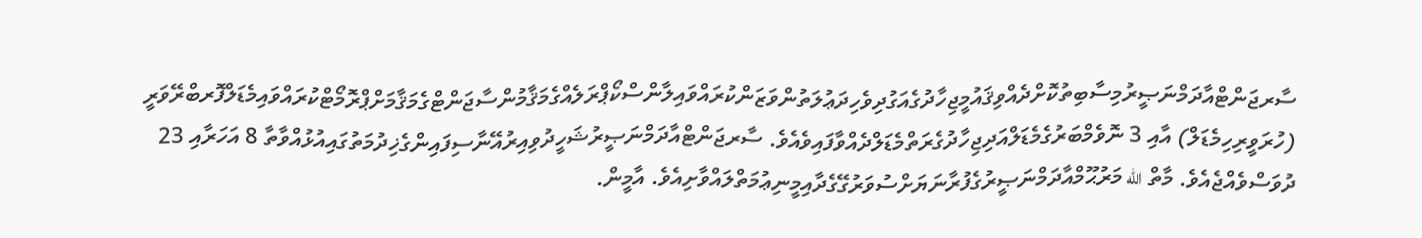ސާރޖަންޓްއާދަމްނަޞީރުމިސާބިތުކޮށްދެއްވިޤައުމީޖިހާދުގެއަގުދިވެހިދަޢުލަތުންވަޒަންކުރައްވައިލާންސްކޯޕްރަލެއްގެމަޤާމުންސާޖަންޓްގެމަޤާމަށްޕްރޮމޯޓްކުރައްވައިމެޑަލްފޮރބްރޭވަރީ (ހުރަވީރިހިމެޑަލް) އާއި 3 ނޮވެމްބަރުގެމެޑަލްއަދިޖިހާދުގެރަތްމެޑަލްދެއްވާފައިވެއެވެ. ސާރޖަންޓްއާދަމްނަޞީރުޝަހީދުވިއިރުއޭނާސިފައިންގެޚިދުމަތުގައިއުޅުއްވާތާ 8 އަހަރާއި 23 ދުވަސްވެއްޖެއެވެ. މާތް الله މަރުޙޫމްއާދަމްނަޞީރުގެފުރާނަޔަށްސުވަރުގޭގެދާއިމީނިޢުމަތްލައްވާށިއެވެ. އާމީން.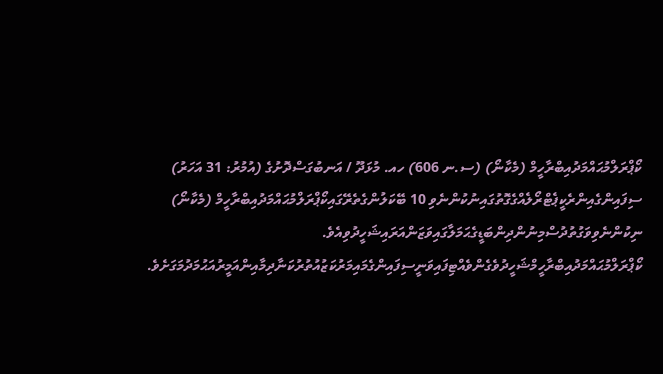ކޯޕްރަލްމުޙައްމަދުއިބްރާހީމް (މެކާނޯ) (ސ.ނ 606) ހއ. މުޅަދޫ / އަނބުގަސްދޮށުގެ (އުމުރު: 31 އަހަރު)
ސިފައިންގެއިންރެކީޕެޓްރޯލެއްގެގޮތުގައިނުކުންނެވި 10 ބޭކަލުންގެތެރޭގައިކޯޕްރަލްމުޙައްމަދުއިބްރާހީމް (މެކާނޯ) ނިކުންނެވިވަގުތުދުސްމިނުންދިންބަޑީގެޙަމަލާގައިވަޒަންއަރައިޝަހީދުވިއެވެ. ކޯޕްރަލްމުޙައްމަދުއިބްރާހީމްޝަހީދުވެގެންވެއްޓިފައިވަނީސިފައިންގެމައިމަރުކަޒުއުތުރުކަނާދިމާއިންއަމީރުއަޙުމަދުމަގަށެވެ.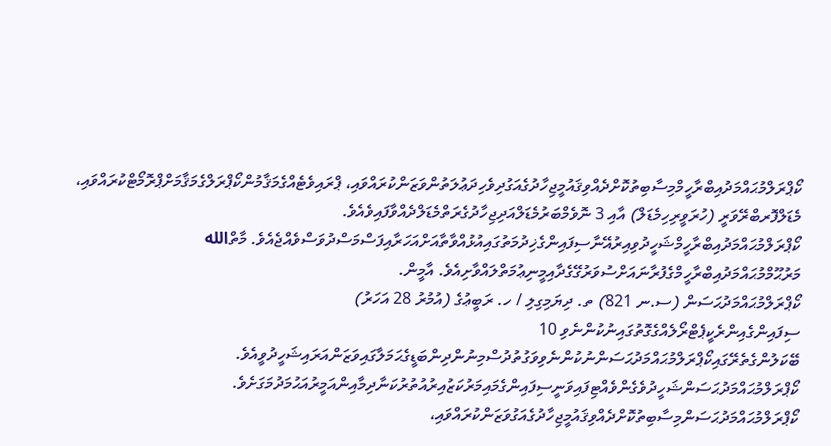ކޯޕްރަލްމުޙައްމަދުއިބްރާހީމްމިސާބިތުކޮށްދެއްވިޤައުމީޖިހާދުގެއަގުދިވެހިދަޢުލަތުންވަޒަންކުރައްވައި، ޕްރައިވެޓެއްގެމަޤާމުންކޯޕްރަލްގެމަޤާމަށްޕްރޮމޯޓްކުރައްވައި، މެޑަލްފޮރބްރޭވަރީ (ހުރަވީރިހިމެޑަލް) އާއި 3 ނޮވެމްބަރުމެޑަލްއަދިޖިހާދުގެރަތްމެޑަލްދެއްވާފައިވެއެވެ. ކޯޕްރަލްމުޙައްމަދުއިބްރާހީމްޝަހީދުވިއިރުއޭނާސިފައިންގެޚިދުމަތުގައިއުޅުއްވާތާއަށްއަހަރާއިފަސްމަސްދުވަސްވެއްޖެއެވެ. މާތްالله މަރުޙޫމްމުޙައްމަދުއިބްރާހީމްގެފުރާނައަށްސުވަރުގޭގެދާއިމީނިޢުމަތްލައްވާށިއެވެ. އާމީން.
ކޯޕްރަލްމުޙައްމަދުޙަސަން (ސ.ނ 821) ތ. ދިޔަމިގިލި / ހ. ރަބީޢުގެ (އުމުރު 28 އަހަރު)
ސިފައިންގެއިންރެކީޕެޓްރޯލެއްގެގޮތުގައިނުކުންނެވި 10 ބޭކަލުންގެތެރޭގައިކޯޕްރަލްމުޙައްމަދުޙަސަންނުކުންނެވިވަގުތުދުސްމިނުންދިންބަޑީގެޙަމަލާގައިވަޒަންއަރައިޝަހީދުވީއެވެ. ކޯޕްރަލްމުޙައްމަދުޙަސަންޝަހީދުވެގެންވެއްޓިފައިވަނީސިފައިންގެމައިމަރުކަޒުއިރުއުތުރުކަނާދިމާއިންއަމީރުއަޙުމަދުމަގަށެވެ. ކޯޕްރަލްމުޙައްމަދުޙަސަންމިސާބިތުކޮށްދެއްވިޤައުމީޖިހާދުގެއަގުވަޒަންކުރައްވައި،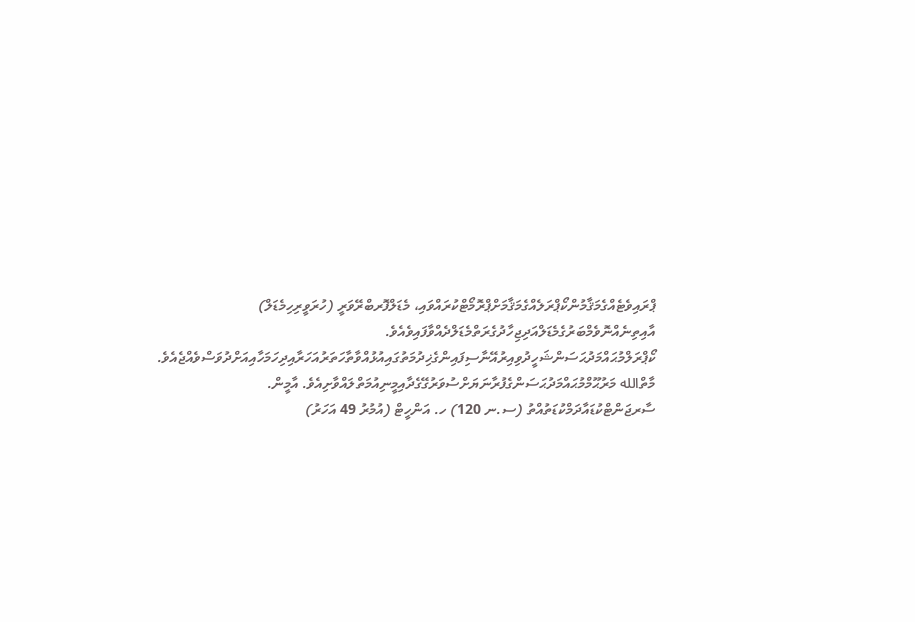ޕްރައިވެޓެއްގެމަޤާމުންކޯޕްރަލެއްގެމަޤާމަށްޕްރޮމޯޓްކުރައްވައި، މެޑަލްފޮރބްރޭވަރީ (ހުރަވީރިހިމެޑަލް) އާއިތިނެއްނޮވެމްބަރުގެމެޑަލްއަދިޖިހާދުގެރަތްމެޑަލްދެއްވާފައިވެއެވެ. ކޯޕްރަލްމުޙައްމަދުޙަސަންޝަހީދުވިއިރުއޭނާސިފައިންގެޚިދުމަތުގައިއުޅުއްވާތާހަތަރުއަހަރާއިދިހަމަހާއިއަށްދުވަސްވެއްޖެއެވެ. މާތްالله މަރުޙޫމްމުޙައްމަދުޙަސަންގެފުރާނަޔަށްސުވަރުގޭގެދާއިމީނިއުމަތްލައްވާށިއެވެ. އާމީން.
ސާރޖަންޓްކުޑައާދަމްކުޑަތުއްތު (ސ.ނ 120) ހ. އަންހީޓް (އުމުރު 49 އަހަރު)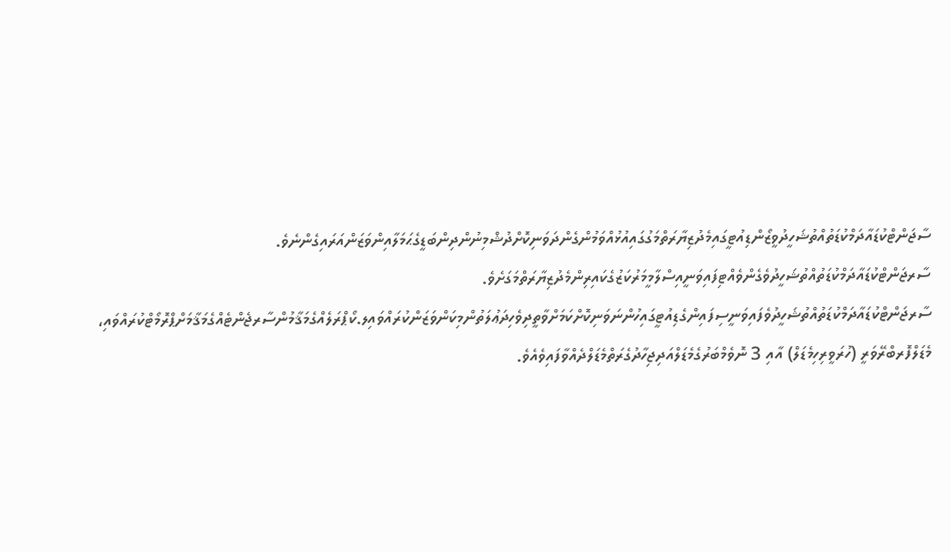ސާޖަންޓްކުޑައާދަމްކުޑަތުއްތުޝަހީދުވީޒޯންޑިއުޓީގައިމެދުޒިޔާރަތްމަގުގައިއުޅުއްވަމުންގެންދަވަނިކޮށްދުޝްމިނުންދިންބަޑީގެޙަމަލާއިންވަޒަންއަރައިގެންނެވެ. ސާރޖަންޓްކުޑައާދަމްކުޑަތުއްތުޝަހީދުވެގެންވެއްޓިފައިވަނީއިސްލާމީމަރުކަޒުގެކައިރިންމެދުޒިޔާރަތްމަގަށެވެ. ސާރޖަންޓްކުޑައާދަމްކުޑަތުއްތުޝަހީދުވެފައިވަނީސިފައިންގެޑިއުޓީގައިހުންނަވަނިކޮށްކަމަށްވާތީދިވެހިދަޢުލަތުންމިކަންވަޒަންކުރައްވައިލ.ކޯޕްރަލެއްގެމަޤާމުންސާރޖެންޓެއްގެމަޤާމަށްޕްރޮމޯޓްކުރައްވައި، މެޑަލްފޮރބްރޭވަރީ (ހުރަވީރިހިމެޑަލް) އާއި 3 ނޮވެމްބަރުގެމެޑަލްއަދިޖިހާދުގެރަތްމެޑަލްދެއްވާފައިވެއެވެ.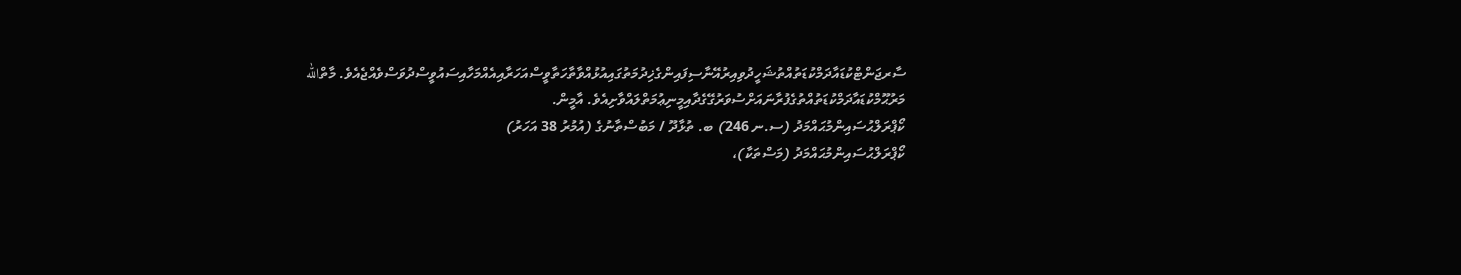ސާރޖަންޓްކުޑައާދަމްކުޑަތުއްތުޝަހީދުވިއިރުއޭނާސިފައިންގެޚިދުމަތުގައިއުޅުއްވާތާހަތާވީސްއަހަރާއިއެއްމަހާއިސައުވީސްދުވަސްވެއްޖެއެވެ. މާތްالله މަރުޙޫމްކުޑައާދަމްކުޑަތުއްތުގެފުރާނައަށްސުވަރުގޭގެދާއިމީނިޢުމަތްލައްވާށިއެވެ. އާމީން.
ކޯޕްރަލްޙުސައިންމުޙައްމަދު (ސ.ނ 246) ބ. ތުޅާދޫ / މަބުސްތާނުގެ (އުމުރު 38 އަހަރު)
ކޯޕްރަލްޙުސައިންމުޙައްމަދު (މަސްތަކާ)،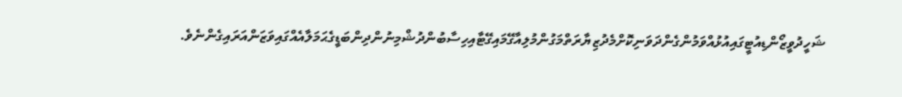ޝަހީދުވީޒޯންޑިއުޓީގައިއުޅުއްވަމުންގެންދަވަނިކޮށްމެދުޒިޔާރަތްމަގުންމުލިއާގޭމައިގޭޓާއިހިސާބުންދުޝްމިނުންދިންބަޑީގެޙަމަލާއެއްގައިވަޒަންއަރައިގެންނެވެ.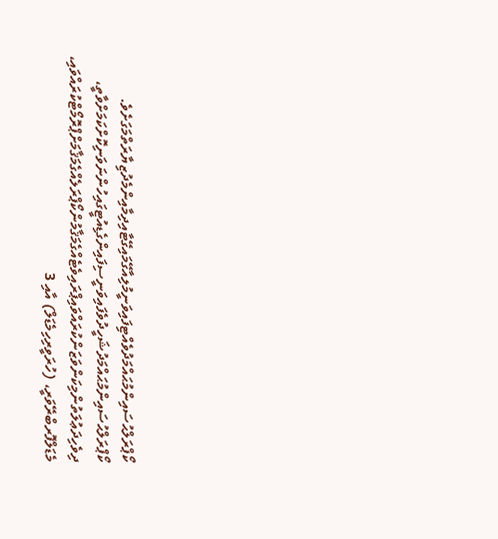ކޯޕްރަލްޙުސައިންމުޙައްމަދުވެއްޓިފައިވަނީމުލިއާގޭމައިގޭޓާއިދިމާއިންމެދުޒިޔާރަތްމަގަށެވެ. ކޯޕްރަލްޙުސައިންމުޙައްމަދުޝަހީދުވެފައިވަނީސިފައިންގެޑިއުޓީގައިހުންނަވަނިކޮށްކަމަށްވާތީ، ދިވެހިދަޢުލަތުންމިކަންވަޒަންކުރައްވައިޕްރައިވެޓެއްގެމަޤާމުންކޯޕްރަލެއްގެމަޤާމަށްޕްރޮމޯޓްކުރައްވައި، މެޑަލްފޮރބްރޭވަރީ، (ހުރަވީރިހިމެޑަލް) އާއި 3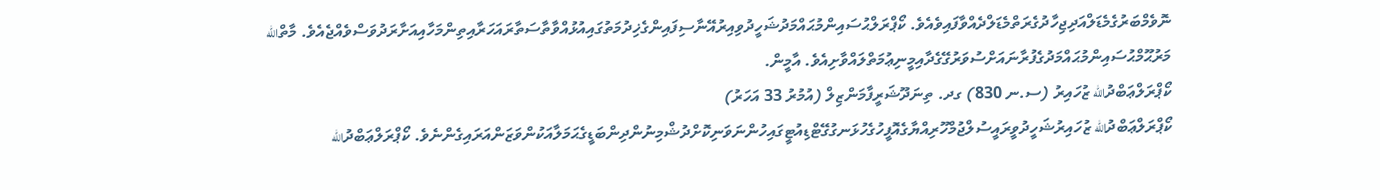ނޮވެމްބަރުގެމެޑަލްއަދިޖިހާދުގެރަތްމެޑަލްދެއްވާފައިވެއެވެ. ކޯޕްރަލްޙުސައިންމުޙައްމަދުޝަހީދުވިއިރުއޭނާސިފައިންގެޚިދުމަތުގައިއުޅުއްވާތާސަތާރައަހަރާއިތިންމަހާއިއަށާރަދުވަސްވެއްޖެއެވެ. މާތްالله މަރުޙޫމްޙުސައިންމުޙައްމަދުގެފުރާނައަށްސުވަރުގޭގެދާއިމީނިޢުމަތްލައްވާށިއެވެ. އާމީން.
ކޯޕްރަލްޢަބްދުالله ޒުހައިރު (ސ.ނ 830) ގދ. ތިނަދޫޝަރީފާމަންޒިލް (އުމުރު 33 އަހަރު)
ކޯޕްރަލްޢަބްދުالله ޒުހައިރުޝަހީދުވީރައީސުލްޖުމްހޫރިއްޔާގެއޮފީހުގެހުޅަނގުގޭޓްޑިއުޓީގައިހުންނަވަނިކޮށްދުޝްމިނުންދިންބަޑީގެޙަމަލާއަކުންވަޒަންއަރައިގެންނެވެ. ކޯޕްރަލްޢަބްދުالله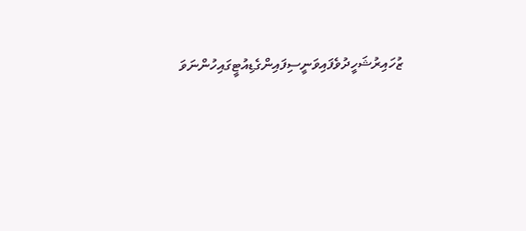ޒުހައިރުޝަހީދުވެފައިވަނީސިފައިންގެޑިއުޓީގައިހުންނަވަ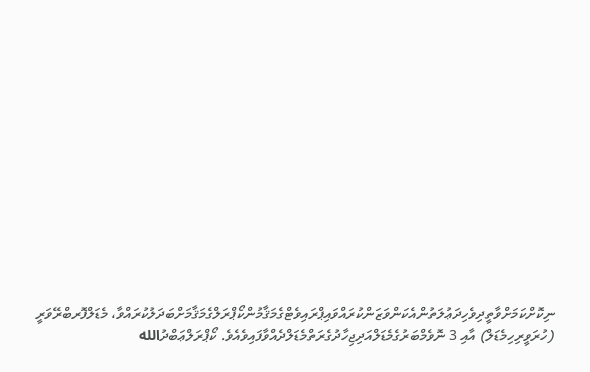ނިކޮށްކަމަށްވާތީދިވެހިދަޢުލަތުންއެކަންވަޒަންކުރައްވައިޕްރައިވެޓްގެމަޤާމުންކޯޕްރަލްގެމަޤާމަށްބަދަލުކުރައްވާ، މެޑަލްފޮރބްރޭވަރީ (ހުރަވީރިހިމެޑަލް) އާއި 3 ނޮވެމްބަރުގެމެޑަލްއަދިޖިހާދުގެރަތްމެޑަލްދެއްވާފައިވެއެވެ. ކޯޕްރަލްޢަބްދުالله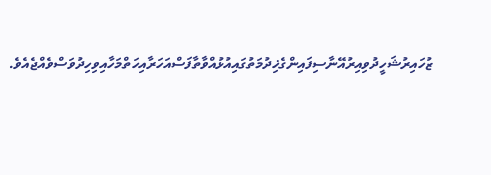ޒުހައިރުޝަހީދުވިއިރުއޭނާސިފައިންގެޚިދުމަތުގައިއުޅުއްވާތާފަސްއަހަރާއިހަތްމަހާއިވިހިދުވަސްވެއްޖެއެވެ.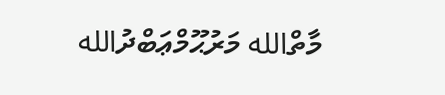މާތްالله މަރުޙޫމްޢަބްދުالله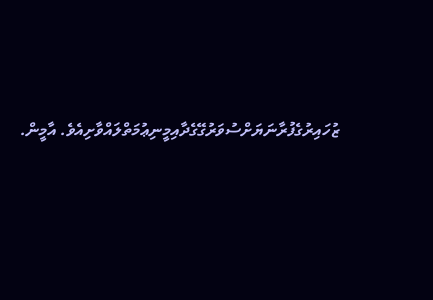ޒުހައިރުގެފުރާނަޔަށްސުވަރުގޭގެދާއިމީނިޢުމަތްލައްވާށިއެވެ. އާމީން.